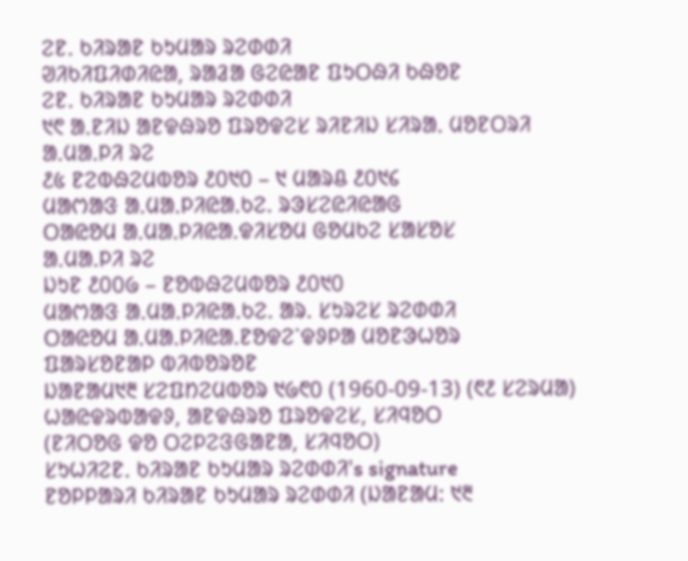ᱮᱱ. ᱠᱤᱨᱟᱱ ᱠᱩᱢᱟᱨ ᱨᱮᱰᱰᱤ
ᱣᱤᱠᱤᱯᱤᱰᱤᱭᱟ, ᱨᱟᱲᱟ ᱜᱮᱭᱟᱱ ᱯᱩᱛᱷᱤ ᱠᱷᱚᱱ
ᱮᱱ. ᱠᱤᱨᱟᱱ ᱠᱩᱢᱟᱨ ᱨᱮᱰᱰᱤ
᱑᱖ ᱟᱹᱱᱤᱡ ᱟᱱᱫᱷᱨᱚ ᱯᱨᱚᱫᱮᱥ ᱨᱤᱱᱤᱡ ᱥᱤᱨᱟᱹ ᱢᱚᱱᱛᱨᱤ
ᱟᱹᱢᱟᱹᱞᱤ ᱨᱮ
᱒᱕ ᱱᱮᱵᱷᱮᱢᱵᱚᱨ ᱒᱐᱑᱐ – ᱑ ᱢᱟᱨᱪ ᱒᱐᱑᱔
ᱢᱟᱬᱟᱝ ᱟᱹᱢᱟᱹᱞᱤᱭᱟᱹᱠᱮ. ᱨᱳᱥᱮᱭᱤᱭᱟᱜ
ᱛᱟᱭᱚᱢ ᱟᱹᱢᱟᱹᱞᱤᱭᱟᱹᱫᱤᱥᱚᱢ ᱜᱚᱢᱠᱮ ᱥᱟᱥᱚᱥ
ᱟᱹᱢᱟᱹᱞᱤ ᱨᱮ
ᱡᱩᱱ ᱒᱐᱐᱙ – ᱱᱚᱵᱷᱮᱢᱵᱚᱨ ᱒᱐᱑᱐
ᱢᱟᱬᱟᱝ ᱟᱹᱢᱟᱹᱞᱤᱭᱟᱹᱠᱮ. ᱟᱨ. ᱥᱩᱨᱮᱥ ᱨᱮᱰᱰᱤ
ᱛᱟᱭᱚᱢ ᱟᱹᱢᱟᱹᱞᱤᱭᱟᱹᱱᱚᱫᱮᱸᱫᱽᱞᱟ ᱢᱚᱱᱳᱦᱚᱨ
ᱯᱟᱨᱥᱚᱱᱟᱞ ᱵᱤᱵᱚᱨᱚᱱ
ᱡᱟᱱᱟᱢ᱑᱓ ᱥᱮᱯᱴᱮᱢᱵᱚᱨ ᱑᱙᱖᱐ (1960-09-13) (᱖᱒ ᱥᱮᱨᱢᱟ)
ᱦᱟᱭᱫᱨᱵᱟᱫᱽ, ᱟᱱᱫᱷᱨᱚ ᱯᱨᱚᱫᱮᱥ, ᱥᱤᱧᱚᱛ
(ᱱᱤᱛᱚᱜ ᱫᱚ ᱛᱮᱞᱮᱝᱜᱟᱱᱟ, ᱥᱤᱧᱚᱛ)
ᱥᱩᱦᱤᱮᱱ. ᱠᱤᱨᱟᱱ ᱠᱩᱢᱟᱨ ᱨᱮᱰᱰᱤ's signature
ᱱᱚᱞᱞᱟᱨᱤ ᱠᱤᱨᱟᱱ ᱠᱩᱢᱟᱨ ᱨᱮᱰᱰᱤ (ᱡᱟᱱᱟᱢ: ᱑᱓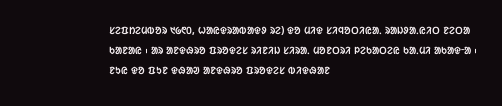ᱥᱮᱯᱴᱮᱢᱵᱚᱨ ᱑᱙᱖᱐, ᱦᱟᱭᱫᱨᱟᱵᱟᱫᱽ ᱨᱮ) ᱫᱚ ᱢᱤᱫ ᱥᱤᱧᱚᱛᱤᱭᱟᱹ ᱨᱟᱡᱽᱟᱹᱭᱤᱛ ᱱᱮᱛᱟ ᱠᱟᱱᱟᱭ ᱾ ᱟᱨ ᱟᱱᱫᱷᱨᱚ ᱯᱨᱚᱫᱮᱥ ᱨᱤᱱᱤᱡ ᱥᱤᱨᱟᱹ ᱢᱚᱱᱛᱨᱤ ᱞᱮᱠᱟᱛᱮᱭ ᱠᱟᱹᱢᱤ ᱟᱠᱟᱫᱼᱟ ᱾ ᱱᱩᱭ ᱫᱚ ᱯᱩᱱ ᱫᱷᱟᱣ ᱟᱱᱫᱷᱨᱚ ᱯᱨᱚᱫᱮᱥ ᱵᱤᱫᱷᱟᱱ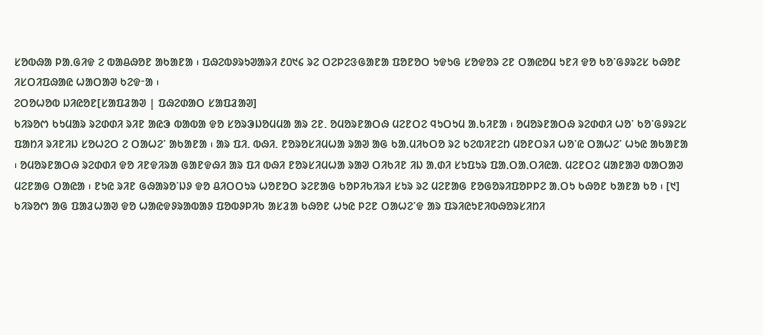ᱥᱚᱵᱷᱟ ᱞᱟᱹᱜᱤᱫ ᱮ ᱵᱟᱪᱷᱚᱱ ᱟᱠᱟᱱᱟ ᱾ ᱯᱷᱮᱵᱽᱨᱩᱣᱟᱨᱤ ᱒᱐᱑᱔ ᱨᱮ ᱛᱮᱞᱮᱝᱜᱟᱱᱟ ᱯᱚᱱᱚᱛ ᱩᱫᱩᱜ ᱥᱚᱫᱚᱨ ᱮᱱ ᱛᱟᱭᱚᱢ ᱩᱱᱤ ᱫᱚ ᱠᱚᱸᱜᱽᱨᱮᱥ ᱠᱷᱚᱱ ᱤᱥᱛᱤᱯᱷᱟᱭ ᱦᱟᱛᱟᱣ ᱠᱮᱫᱼᱟ ᱾
ᱮᱛᱚᱦᱚᱵ ᱡᱤᱭᱚᱱ[ᱥᱟᱯᱲᱟᱣ | ᱯᱷᱮᱰᱟᱛ ᱥᱟᱯᱲᱟᱣ]
ᱠᱤᱨᱚᱬ ᱠᱩᱢᱟᱨ ᱨᱮᱰᱰᱤ ᱨᱤᱱ ᱟᱭᱳ ᱵᱟᱵᱟ ᱫᱚ ᱥᱚᱨᱳᱡᱚᱢᱢᱟ ᱟᱨ ᱮᱱ. ᱚᱢᱚᱨᱱᱟᱛᱷ ᱢᱮᱱᱛᱮ ᱧᱩᱛᱩᱢ ᱟᱹᱠᱤᱱᱟ ᱾ ᱚᱢᱚᱨᱱᱟᱛᱷ ᱨᱮᱰᱰᱤ ᱦᱚᱸ ᱠᱚᱸᱜᱽᱨᱮᱥ ᱯᱟᱴᱤ ᱨᱤᱱᱤᱡ ᱥᱚᱦᱮᱛ ᱮ ᱛᱟᱦᱮᱸ ᱟᱠᱟᱱᱟ ᱾ ᱟᱨ ᱯᱤ. ᱵᱷᱤ. ᱱᱚᱨᱚᱥᱤᱢᱦᱟ ᱨᱟᱣ ᱟᱜ ᱠᱟᱹᱢᱤᱠᱛᱚ ᱨᱮ ᱠᱮᱵᱤᱱᱮᱴ ᱢᱚᱱᱛᱨᱤ ᱦᱚᱸᱭ ᱛᱟᱦᱮᱸ ᱦᱩᱭ ᱟᱠᱟᱱᱟ ᱾ ᱚᱢᱚᱨᱱᱟᱛᱷ ᱨᱮᱰᱰᱤ ᱫᱚ ᱤᱱᱫᱤᱨᱟ ᱜᱟᱱᱫᱷᱤ ᱟᱨ ᱯᱤ ᱵᱷᱤ ᱱᱚᱨᱥᱤᱢᱦᱟ ᱨᱟᱣ ᱛᱤᱠᱤᱱ ᱤᱡ ᱟᱹᱰᱤ ᱥᱩᱯᱩᱨ ᱯᱟᱹᱛᱟᱹᱛᱤᱭᱟᱹ ᱢᱮᱱᱛᱮ ᱢᱟᱱᱟᱣ ᱵᱟᱛᱟᱣ ᱢᱮᱱᱟᱜ ᱛᱟᱭᱟ ᱾ ᱱᱩᱭ ᱨᱤᱱ ᱜᱷᱟᱨᱚᱸᱡᱽ ᱫᱚ ᱪᱤᱛᱛᱩᱨ ᱦᱚᱱᱚᱛ ᱨᱮᱱᱟᱜ ᱠᱚᱞᱤᱠᱤᱨᱤ ᱥᱩᱨ ᱨᱮ ᱢᱮᱱᱟᱜ ᱱᱚᱜᱚᱨᱤᱯᱚᱞᱞᱮ ᱟᱹᱛᱩ ᱠᱷᱚᱱ ᱠᱟᱱᱟ ᱠᱚ ᱾ [᱑] ᱠᱤᱨᱚᱬ ᱟᱜ ᱯᱟᱲᱦᱟᱣ ᱫᱚ ᱦᱟᱭᱫᱽᱨᱟᱵᱟᱽ ᱯᱚᱵᱽᱞᱤᱠ ᱟᱥᱲᱟ ᱠᱷᱚᱱ ᱦᱩᱭ ᱞᱮᱱ ᱛᱟᱦᱮᱸᱫ ᱟᱨ ᱯᱨᱤᱭᱩᱱᱤᱵᱷᱚᱨᱥᱤᱴᱤ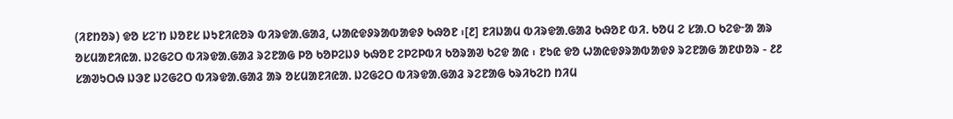(ᱤᱱᱴᱚᱨ) ᱫᱚ ᱥᱮᱸᱴ ᱡᱚᱱᱥ ᱡᱩᱱᱤᱭᱚᱨ ᱵᱤᱨᱫᱟᱹᱜᱟᱲ, ᱦᱟᱭᱫᱽᱨᱟᱵᱟᱫᱽ ᱠᱷᱚᱱ ᱾[᱒] ᱱᱤᱡᱟᱢ ᱵᱤᱨᱫᱟᱹᱜᱟᱲ ᱠᱷᱚᱱ ᱵᱤ. ᱠᱚᱢ ᱮ ᱥᱟᱹᱛ ᱠᱮᱫᱼᱟ ᱟᱨ ᱚᱥᱢᱟᱱᱤᱭᱟᱹ ᱡᱮᱜᱮᱛ ᱵᱤᱨᱫᱟᱹᱜᱟᱲ ᱨᱮᱱᱟᱜ ᱞᱚ ᱠᱚᱞᱮᱡᱽ ᱠᱷᱚᱱ ᱮᱞᱮᱞᱵᱤ ᱠᱚᱨᱟᱣ ᱠᱮᱫ ᱟᱭ ᱾ ᱱᱩᱭ ᱫᱚ ᱦᱟᱭᱫᱽᱨᱟᱵᱟᱫᱽ ᱨᱮᱱᱟᱜ ᱟᱱᱰᱚᱨ - ᱒᱒ ᱥᱟᱣᱩᱛᱷ ᱡᱳᱱ ᱡᱮᱜᱮᱛ ᱵᱤᱨᱫᱟᱹᱜᱟᱲ ᱟᱨ ᱚᱥᱢᱟᱱᱤᱭᱟᱹ ᱡᱮᱜᱮᱛ ᱵᱤᱨᱫᱟᱹᱜᱟᱲ ᱨᱮᱱᱟᱜ ᱠᱨᱤᱠᱮᱴ ᱴᱤᱢ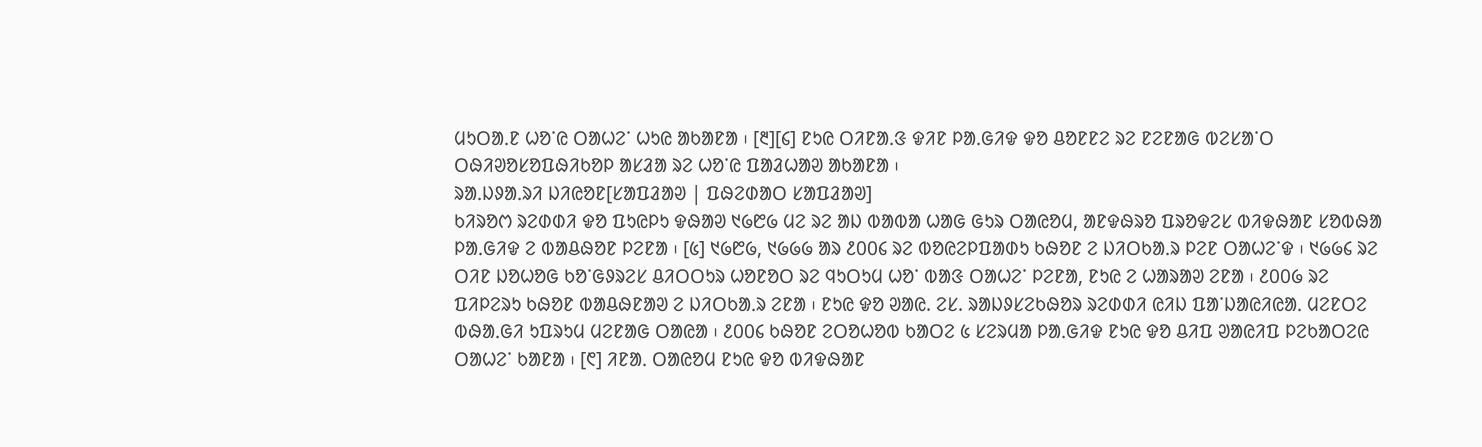ᱢᱩᱛᱟᱹᱱ ᱦᱚᱸᱭ ᱛᱟᱦᱮᱸ ᱦᱩᱭ ᱟᱠᱟᱱᱟ ᱾ [᱓][᱔] ᱱᱩᱭ ᱛᱤᱱᱟᱹᱝ ᱫᱤᱱ ᱞᱟᱹᱜᱤᱫ ᱫᱚ ᱪᱚᱱᱱᱮ ᱨᱮ ᱱᱮᱱᱟᱜ ᱵᱮᱥᱟᱸᱛ ᱛᱷᱤᱣᱚᱥᱚᱯᱷᱤᱠᱚᱞ ᱟᱥᱲᱟ ᱨᱮ ᱦᱚᱸᱭ ᱯᱟᱲᱦᱟᱣ ᱟᱠᱟᱱᱟ ᱾
ᱨᱟᱹᱡᱽᱟᱹᱨᱤ ᱡᱤᱭᱚᱱ[ᱥᱟᱯᱲᱟᱣ | ᱯᱷᱮᱰᱟᱛ ᱥᱟᱯᱲᱟᱣ]
ᱠᱤᱨᱚᱬ ᱨᱮᱰᱰᱤ ᱫᱚ ᱯᱩᱭᱞᱩ ᱫᱷᱟᱣ ᱑᱙᱘᱙ ᱢᱮ ᱨᱮ ᱟᱡ ᱵᱟᱵᱟ ᱦᱟᱜ ᱜᱩᱨ ᱛᱟᱭᱚᱢ, ᱟᱱᱫᱷᱨᱚ ᱯᱨᱚᱫᱮᱥ ᱵᱤᱫᱷᱟᱱ ᱥᱚᱵᱷᱟ ᱞᱟᱹᱜᱤᱫ ᱮ ᱵᱟᱪᱷᱚᱱ ᱞᱮᱱᱟ ᱾ [᱕] ᱑᱙᱘᱙, ᱑᱙᱙᱙ ᱟᱨ ᱒᱐᱐᱔ ᱨᱮ ᱵᱚᱭᱮᱞᱯᱟᱰᱩ ᱠᱷᱚᱱ ᱮ ᱡᱤᱛᱠᱟᱹᱨ ᱞᱮᱱ ᱛᱟᱦᱮᱸᱫ ᱾ ᱑᱙᱙᱔ ᱨᱮ ᱛᱤᱱ ᱡᱚᱦᱚᱜ ᱠᱚᱸᱜᱽᱨᱮᱥ ᱪᱤᱛᱛᱩᱨ ᱦᱚᱱᱚᱛ ᱨᱮ ᱧᱩᱛᱩᱢ ᱦᱚᱸ ᱵᱟᱝ ᱛᱟᱦᱮᱸ ᱞᱮᱱᱟ, ᱱᱩᱭ ᱮ ᱦᱟᱨᱟᱣ ᱮᱱᱟ ᱾ ᱒᱐᱐᱙ ᱨᱮ ᱯᱤᱞᱮᱨᱩ ᱠᱷᱚᱱ ᱵᱟᱪᱷᱱᱟᱣ ᱮ ᱡᱤᱛᱠᱟᱹᱨ ᱮᱱᱟ ᱾ ᱱᱩᱭ ᱫᱚ ᱣᱟᱭ. ᱮᱥ. ᱨᱟᱡᱽᱥᱮᱠᱷᱚᱨ ᱨᱮᱰᱰᱤ ᱭᱤᱡ ᱯᱟᱸᱡᱟᱭᱤᱭᱟᱹ ᱢᱮᱱᱛᱮ ᱵᱷᱟᱹᱜᱤ ᱩᱯᱨᱩᱢ ᱢᱮᱱᱟᱜ ᱛᱟᱭᱟ ᱾ ᱒᱐᱐᱔ ᱠᱷᱚᱱ ᱮᱛᱚᱦᱚᱵ ᱠᱟᱛᱮ ᱕ ᱥᱮᱨᱢᱟ ᱞᱟᱹᱜᱤᱫ ᱱᱩᱭ ᱫᱚ ᱪᱤᱯ ᱣᱟᱭᱤᱯ ᱞᱮᱠᱟᱛᱮᱭ ᱛᱟᱦᱮᱸ ᱠᱟᱱᱟ ᱾ [᱖] ᱤᱱᱟᱹ ᱛᱟᱭᱚᱢ ᱱᱩᱭ ᱫᱚ ᱵᱤᱫᱷᱟᱱ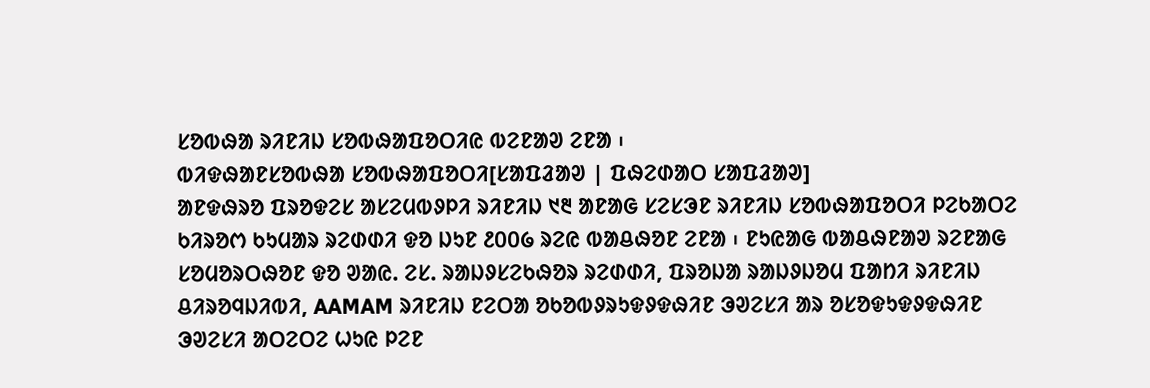ᱥᱚᱵᱷᱟ ᱨᱤᱱᱤᱡ ᱥᱚᱵᱷᱟᱯᱚᱛᱤᱭ ᱵᱮᱱᱟᱣ ᱮᱱᱟ ᱾
ᱵᱤᱫᱷᱟᱱᱥᱚᱵᱷᱟ ᱥᱚᱵᱷᱟᱯᱚᱛᱤ[ᱥᱟᱯᱲᱟᱣ | ᱯᱷᱮᱰᱟᱛ ᱥᱟᱯᱲᱟᱣ]
ᱟᱱᱫᱷᱨᱚ ᱯᱨᱚᱫᱮᱥ ᱟᱥᱮᱢᱵᱽᱞᱤ ᱨᱤᱱᱤᱡ ᱑᱓ ᱟᱱᱟᱜ ᱥᱮᱥᱳᱱ ᱨᱤᱱᱤᱡ ᱥᱚᱵᱷᱟᱯᱚᱛᱤ ᱞᱮᱠᱟᱛᱮ ᱠᱤᱨᱚᱬ ᱠᱩᱢᱟᱨ ᱨᱮᱰᱰᱤ ᱫᱚ ᱡᱩᱱ ᱒᱐᱐᱙ ᱨᱮᱭ ᱵᱟᱪᱷᱚᱱ ᱮᱱᱟ ᱾ ᱱᱩᱭᱟᱜ ᱵᱟᱪᱷᱱᱟᱣ ᱨᱮᱱᱟᱜ ᱥᱚᱢᱚᱨᱛᱷᱚᱱ ᱫᱚ ᱣᱟᱭ. ᱮᱥ. ᱨᱟᱡᱽᱥᱮᱠᱷᱚᱨ ᱨᱮᱰᱰᱤ, ᱯᱨᱚᱡᱟ ᱨᱟᱡᱽᱡᱚᱢ ᱯᱟᱴᱤ ᱨᱤᱱᱤᱡ ᱪᱤᱨᱚᱧᱡᱤᱵᱤ, AAMAM ᱨᱤᱱᱤᱡ ᱱᱮᱛᱟ ᱚᱠᱚᱵᱽᱨᱩᱫᱽᱫᱷᱤᱱ ᱳᱣᱮᱥᱤ ᱟᱨ ᱚᱥᱚᱫᱩᱫᱽᱫᱷᱤᱱ ᱳᱣᱮᱥᱤ ᱟᱛᱮᱛᱮ ᱦᱩᱭ ᱞᱮᱱ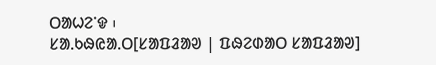ᱛᱟᱦᱮᱸᱫ ᱾
ᱥᱟᱹᱠᱷᱭᱟᱹᱛ[ᱥᱟᱯᱲᱟᱣ | ᱯᱷᱮᱰᱟᱛ ᱥᱟᱯᱲᱟᱣ]